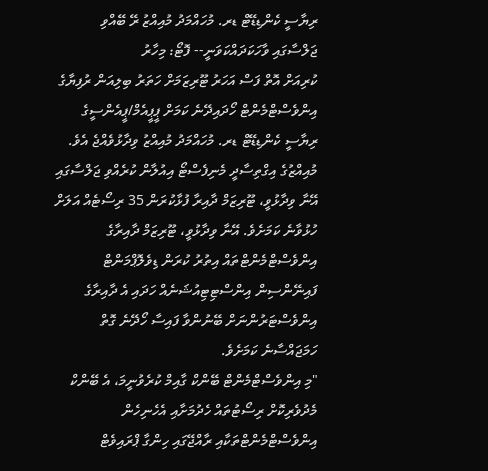ރިޔާސީ ކެންޑިޑޭޓް ޑރ. މުހައްމަދު މުއިއްޒު ރޭ ބޭއްވި ޖަލްސާގައި ވާހަކަދައްކަވަނީ-- ފޮޓޯ: މިހާރު
ކުރިއަށް އޮތް ފަސް އަހަރު ޓޫރިޒަމަށް ހަތަރު ބިލިއަން ރުފިޔާގެ އިންވެސްޓްމެންޓް ހޯދައިދޭނެ ކަމަށް ޕީޕީއެމް/ޕީއެންސީގެ ރިޔާސީ ކެންޑިޑޭޓް ޑރ. މުހައްމަދު މުއިއްޒު ވިދާޅުވެއްޖެ އެވެ.
މުއިއްޒުގެ އިގްތިސާދީ މެނިފެސްޓޯ އިއުލާން ކުރެއްވި ޖަލްސާގައި އޭނާ ވިދާޅުވީ، ޓޫރިޒަމް ދާއިރާ ފުޅާކުރަން 35 ރިސޯޓެއް އަލަށް ހުޅުވާނެ ކަމަށެވެ. އޭނާ ވިދާޅުވީ، ޓޫރިޒަމް ދާއިރާގެ އިންވެސްޓްމެންޓްތައް އިތުރު ކުރަން ޑިވެލޮޕްމަންޓް ފައިނޭންސިން އިންސްޓިޓިއުޝަނެއް ހަދައި އެ ދާއިރާގެ އިންވެސްޓަރުންނަށް ބޭނުންވާ ފައިސާ ހޯދޭނެ ގޮތް ހަމަޖައްސާނެ ކަމަށެވެ.
"މި އިންވެސްޓްމެންޓް ބޭންކް ގާއިމް ކުރެވުނީމަ، އެ ބޭންކް މެދުވެރިކޮށް ރިސޯޓުތައް ހެދުމަށާއި އެހެނިހެން އިންވެސްޓްމެންޓްތަކާއި ރާއްޖޭގައި ހިންގާ ޕްރައިވެޓް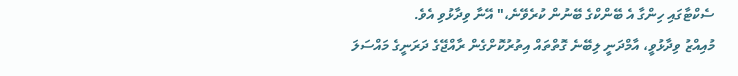ސެކްޓާގައި ހިންގާ އެ ބޭންކްގެ ބޭނުން ކުރެވޭނެ،" އޭނާ ވިދާޅުވި އެވެ.
މުއިއްޒު ވިދާޅުވީ، އާމްދަނީ ލިބޭނެ ގޮތްތައް އިތުރުކޮށްގެން ރާއްޖޭގެ ދަރަނީގެ މައްސަލަ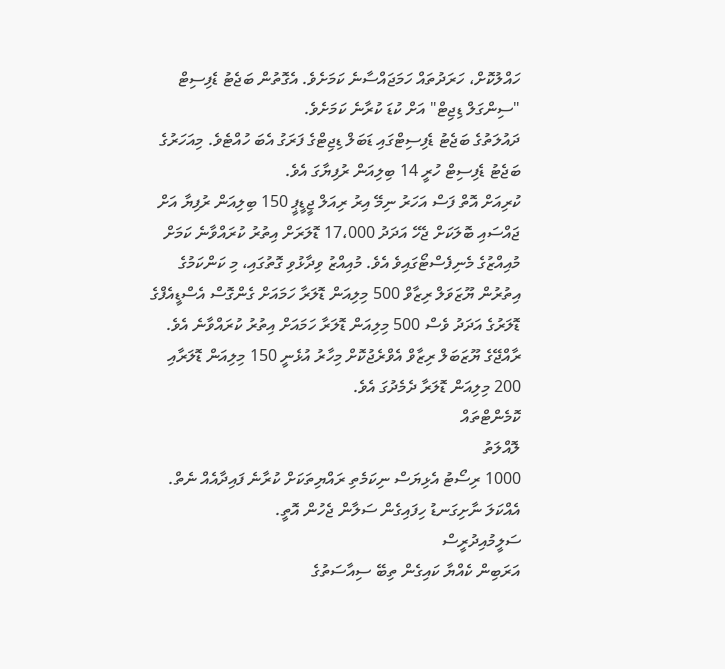ހައްލުކޮށް، ހަރަދުތައް ހަމަޖައްސާނެ ކަމަށެވެ. އެގޮތުން ބަޖެޓު ޑެފިސިޓް "ސިންގަލް ޑިޖިޓް" އަށް ކުޑަ ކުރާނެ ކަމަށެވެ.
ދައުލަތުގެ ބަޖެޓު ޑެފިސިޓްގައި ޑަބަލް ޑިޖިޓްގެ ފަރަގު އެބަ ހުއްޓެވެ. މިއަހަރުގެ ބަޖެޓު ޑެފިސިޓް ހުރީ 14 ބިލިއަން ރުފިޔާގަ އެވެ.
ކުރިއަށް އޮތް ފަސް އަހަރު ނިމޭ އިރު ރިއަލް ޖީޑީޕީ 150 ބިލިއަން ރުފިޔާ އަށް ޖައްސައި ބޮލަކަށް ޖެހޭ އަދަދު 17،000 ޑޮލަރަށް އިތުރު ކުރައްވާނެ ކަމަށް މުއިއްޒުގެ މެނިފެސްޓޯގައިވެ އެވެ. މުއިއްޒު ވިދާޅުވި ގޮތުގައި، މި ކަންކަމުގެ އިތުރުން ޔޫޒަވަލް ރިޒާވް 500 މިލިއަން ޑޮލަރާ ހަމައަށް ގެންގޮސް އެސްޑީއެފްގެ ޑޮލަރުގެ އަދަދު ވެސް 500 މިލިއަން ޑޮލަރާ ހަމައަށް އިތުރު ކުރައްވާނެ އެވެ.
ރާއްޖޭގެ ޔޫޒަބަލް ރިޒާވް އެވްރެޖުކޮށް މިހާރު އުޅެނީ 150 މިލިއަން ޑޮލަރާއި 200 މިލިއަން ޑޮލަރާ ދެމެދުގަ އެވެ.
ކޮމެންޓްތައް
ލޮއްލަތު
1000 ރިސޯޓު އެޅިޔަސް ނިކަމެތި ރައްޔިތަކަށް ކުރާނެ ފައިދާއެއް ނެތް. އެއްކަލަ ނާށިގަނޑު ހިފައިގެން ސަލާން ޖެހުން އޮތީ.
ސަލީމުއިދުރީސް
އަރަބިން ކެއްޔާ ކައިގެން ތިބޭ ސިއާސަތުގެ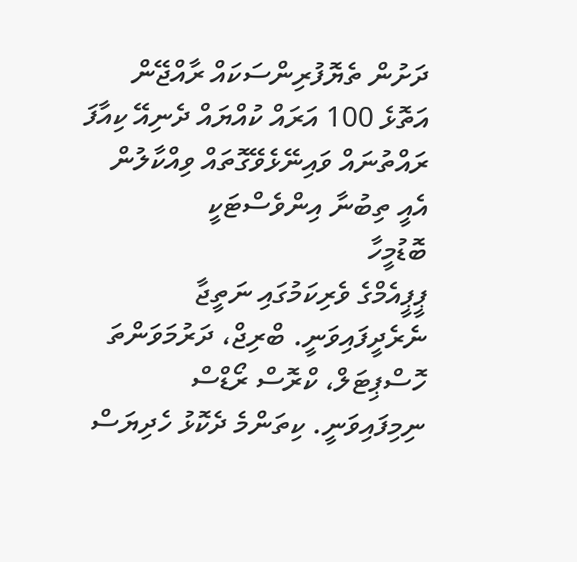ދަށުން ތެޔޮފުރިންސަކައް ރާއްޖޭން އަތޮޅެ 100 އަރައް ކުއްޔައް ދެނިއޭ ކިއާފަ ރައްތުނައް ވައިނޭޅެވޭގޮތައް ވިއްކާލުން އެއީ ތިބުނާ އިންވެސްޓަކީ
ބޮޑުމީހާ
ޕީޕީއެމްގެ ވެރިކަމުގައި ނަތީޖާ ނެރެދީފައިވަނީ. ބްރިޖް، ދަރުމަވަންތަ ހޮސްޕިޓަލް، ކްރޮސް ރޯޑްސް ނިމިފައިވަނީ. ކިތަންމެ ދެކޮޅު ހެދިޔަސް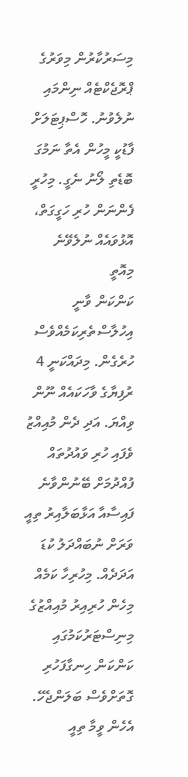މިސަރުކާރުން މިވަރުގެ ޕްރޮޖެކްޓެއް ނިންމައި ނުލެވުނު. ހޮސްޕިޓަލަށް ފާޑުކީ މީހުން އެތާ ނަމުގަ ބޮޑެތި ލޯނު ނެގީ. މިހުރީ ފެންނަން ހުރި ހަގީގަތް، އޮޅުވައެއް ނުލެވޭނެ
މިއޮތީ
ކަންކަން ވާނީ އިހުލާސްތެރިކަމެއްވެސް ހުރެގެން. މިދައްކަނީ 4 ރުފިޔާގެ ވާހަކައެއް ނޫން ވިއްޔަ. އަދި ދެން މުއިއްޒު ވެފައި ހުރި ވައުދުތައް ފުއްދުމަށް ބޭނުންވާނެ ފައިސާއާ އަޅާބަލާއިރު ތިއީ ވަރަށް ނުބައްދަލު ކުޑަ އަދަދެއް. މިހުރިހާ ކަމެއް މިހެން ހުރިއިރު މުއިއްޒުގެ މިނިސްޓަރުކަމުގައި ކަންކަން ހިނގާފަހުރި ގޮތަށްވެސް ބަލަންޖެހޭ. އެހެން ވީމާ ތިއީ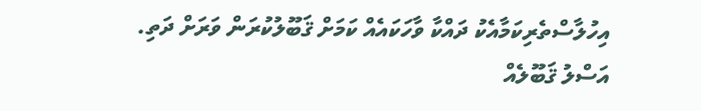އިހުލާސްތެރިކަމާއެކު ދައްކާ ވާހަކައެއް ކަމަށް ޤަބޫލުކުރަން ވަރަށް ދަތި. އަސްލު ޤަބޫލެއް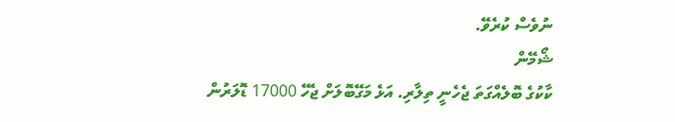ނުވެސް ކުރެވޭ.
ޝޯމޭން
ކާކުގެ ބޮލެއްގަތަ ޖެހެނީ ތިލާރި. އަޅެ މަގޭބޮލަށް ޖެހޭ 17000 ޑޮލަރުން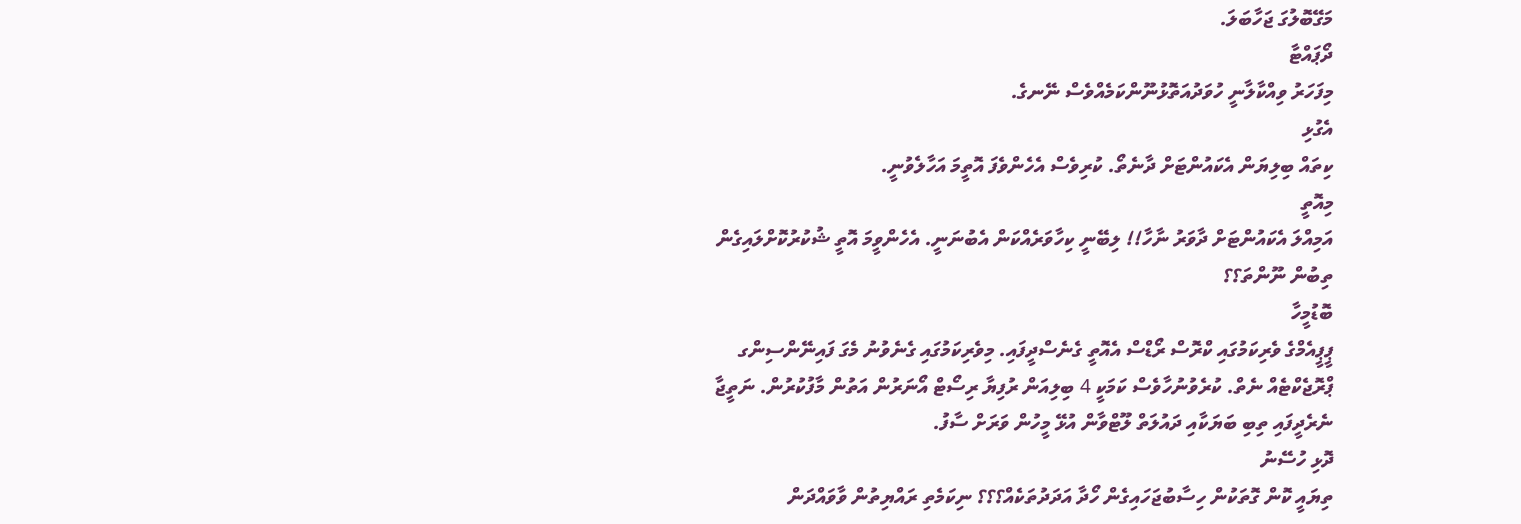މަގޭބޮލުގަ ޖަހާބަލަ.
ދޯޕައްޓާ
މިފަހަރު ވިއްކާލާނީ ހުވަދުއަތޮޅުނޫންކަމެއްވެސް ނޭނގެ.
އެގުޅި
ކިތައް ބިލިޔަން އެކައުންޓަށް ދާނެތޯ. ކުރިވެސް އެހެންވެފަ އޮތީމަ އަހާލެވުނީ.
މިއޮތީ
އަމިއްލަ އެކައުންޓަށް ދާވަރު ނާހާ!! ލިބޭނީ ކިހާވަރެއްކަން އެބުނަނީ. އެހެންވީމަ އޮތީ ޝުކުރުކޮށްލައިގެން ތިބުން ނޫންތަ؟؟
ބޮޑުމީހާ
ޕީޕީއެމްގެ ވެރިކަމުގައި ކްރޮސް ރޯޑްސް އެއޮތީ ގެނެސްދީފައި. މިވެރިކަމުގައި ގެނެވުނު މެގަ ފައިނޭންސިންގ ޕްރޮޖެކްޓެއް ނެތް. ކުރެވުނުހާވެސް ކަމަކީ 4 ބިލިއަން ރުފިޔާ ރިސޯޓް އޯނަރުން އަތުން މާފުކުރުން. ނަތީޖާ ނެރެދީފައި ތިބި ބަޔަކާއި ދައުލަތް ލޫޓްވާން އުޅޭ މީހުން ވަރަށް ސާފު.
ދޮޅި ހުސޭނު
ތިޔައީ ކޮން ގޮތަކުން ހިސާބުޖަހައިގެން ހޯދާ އަދަދުތަކެއް؟؟؟ ނިކަމެތި ރައްޔިތުން ވާވައްދަން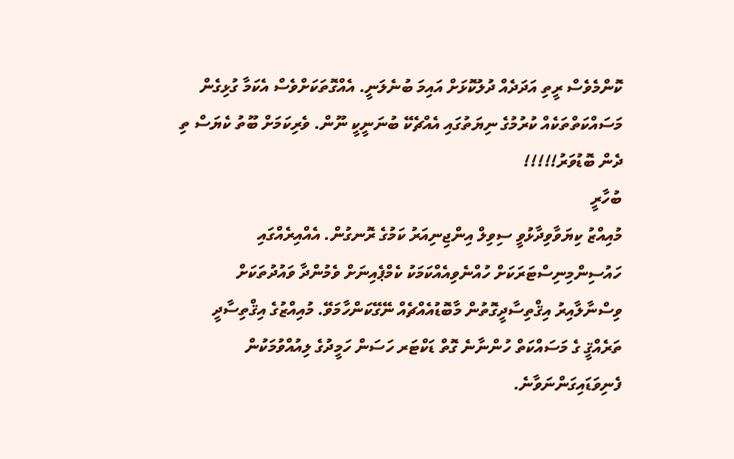ކޮންމެވެސް ރީތި އަދަދެއް ދުލުކޮޅަށް އައިމަ ބުނެލަނީ. އެއްގޮތަކަށްވެސް އެކަމާ ގުޅިގެން މަސައްކަތްތަކެއް ކުރުމުގެ ނިޔަތުގައި އެއްޗެކޭ ބުނަނީކީ ނޫން. ވެރިކަމަށް ބޫތު ކެޔަސް ތި ދެން ބޮޑުވަރު!!!!!
ބުހާރީ
މުއިއްޒު ކިޔަވާވިދާޅުވީ ސިވިލް އިންޖިނިއަރު ކަމުގެ ރޮނގުން. އެއްއިރެއްގައި ހައުސިންމިނިސްޓަރަކަށް ހުއްނެވިއެއްކަމަކު ކެމްޕެއިނަށް ވެމުންދާ ވައުދުތަކަށް ވިސްނާލާއިރު އިޤްތިސާދީގޮތުން މާބޮޑުއެއްޗެއް ނޭގޭކަންހާމަވޭ. މުއިއްޒުގެ އިޤްތިސާދީ ތަރެއްޤީ ގެ މަސައްކަތް ހުންނާނެ ގޮތް ޑަކްޓަރ ހަސަން ހަމީދުގެ ލިއުއްވުމަކުން ފެނިވަޑައިގަންނަވާނެ.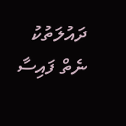ދައުލަތުކު ނެތް ފައިސާ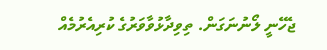ޖެހޭނީ ލޯނުނަގަން. ތިވިދާޅުވާވަރުގެ ކުރިއެރުމެއް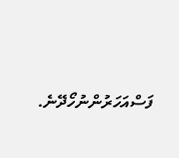ފަސްއަހަރުންނުހޯދޭނެ.